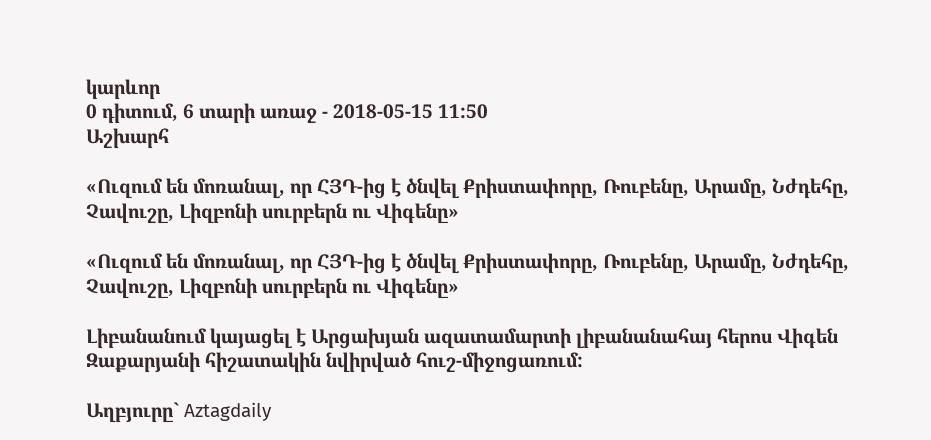կարևոր
0 դիտում, 6 տարի առաջ - 2018-05-15 11:50
Աշխարհ

«Ուզում են մոռանալ, որ ՀՅԴ-ից է ծնվել Քրիստափորը, Ռուբենը, Արամը, Նժդեհը, Չավուշը, Լիզբոնի սուրբերն ու Վիգենը»

«Ուզում են մոռանալ, որ ՀՅԴ-ից է ծնվել Քրիստափորը, Ռուբենը, Արամը, Նժդեհը, Չավուշը, Լիզբոնի սուրբերն ու Վիգենը»

Լիբանանում կայացել է Արցախյան ազատամարտի լիբանանահայ հերոս Վիգեն Զաքարյանի հիշատակին նվիրված հուշ-միջոցառում:

Աղբյուրը` Aztagdaily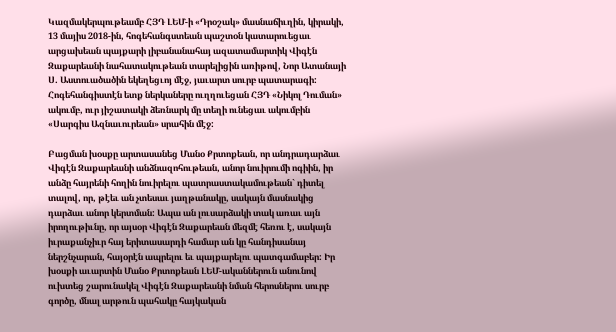Կազմակերպութեամբ ՀՅԴ ԼԵՄ-ի «Դրօշակ» մասնաճիւղին, կիրակի, 13 մայիս 2018-ին, հոգեհանգստեան պաշտօն կատարուեցաւ  արցախեան պայքարի լիբանանահայ ազատամարտիկ Վիգէն Զաքարեանի նահատակութեան տարելիցին առիթով, Նոր Ատանայի Ս. Աստուածածին եկեղեցւոյ մէջ, յաւարտ սուրբ պատարագի: Հոգեհանգիստէն ետք ներկաները ուղղուեցան ՀՅԴ «Նիկոլ Դուման» ակումբ, ուր յիշատակի ձեռնարկ մը տեղի ունեցաւ ակումբին «Սարգիս Ազնաւուրեան» սրահին մէջ:

Բացման խօսքը արտասանեց Մանօ Քրտոքեան, որ անդրադարձաւ Վիգէն Զաքարեանի անձնազոհութեան, անոր նուիրումի ոգիին, իր անձը հայրենի հողին նուիրելու պատրաստակամութեան` դիտել տալով, որ, թէեւ ան չտեսաւ յաղթանակը, սակայն մասնակից դարձաւ անոր կերտման: Ապա ան լուսարձակի տակ առաւ այն իրողութիւնը, որ այսօր Վիգէն Զաքարեան մեզմէ հեռու է, սակայն իւրաքանչիւր հայ երիտասարդի համար ան կը հանդիսանայ ներշնչարան, հայօրէն ապրելու եւ պայքարելու պատգամաբեր: Իր խօսքի աւարտին Մանօ Քրտոքեան ԼԵՄ-ականներուն անունով ուխտեց շարունակել Վիգէն Զաքարեանի նման հերոսներու սուրբ գործը, մնալ արթուն պահակը հայկական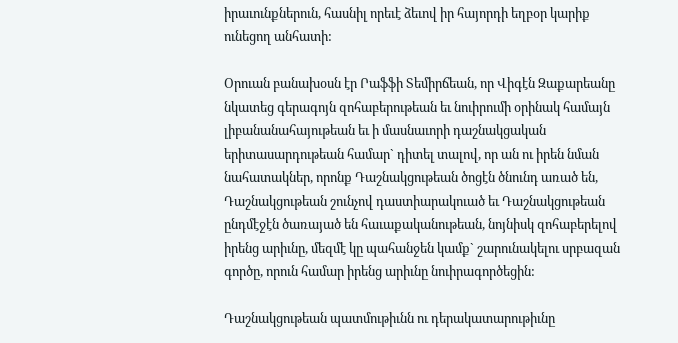իրաւունքներուն, հասնիլ որեւէ ձեւով իր հայորդի եղբօր կարիք ունեցող անհատի:

Օրուան բանախօսն էր Րաֆֆի Տեմիրճեան, որ Վիգէն Զաքարեանը նկատեց գերագոյն զոհաբերութեան եւ նուիրումի օրինակ համայն լիբանանահայութեան եւ ի մասնաւորի դաշնակցական երիտասարդութեան համար` դիտել տալով, որ ան ու իրեն նման նահատակներ, որոնք Դաշնակցութեան ծոցէն ծնունդ առած են, Դաշնակցութեան շունչով դաստիարակուած եւ Դաշնակցութեան ընդմէջէն ծառայած են հաւաքականութեան, նոյնիսկ զոհաբերելով իրենց արիւնը, մեզմէ կը պահանջեն կամք` շարունակելու սրբազան գործը, որուն համար իրենց արիւնը նուիրագործեցին:

Դաշնակցութեան պատմութիւնն ու դերակատարութիւնը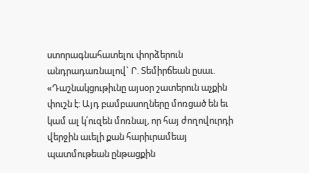ստորագնահատելու փորձերուն անդրադառնալով` Ր. Տեմիրճեան ըսաւ. «Դաշնակցութիւնը այսօր շատերուն աչքին փուշն է: Այդ բամբասողները մոռցած են եւ կամ ալ կ՛ուզեն մոռնալ, որ հայ ժողովուրդի վերջին աւելի քան հարիւրամեայ պատմութեան ընթացքին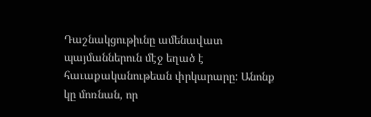Դաշնակցութիւնը ամենավատ պայմաններուն մէջ եղած է հաւաքականութեան փրկարարը: Անոնք կը մոռնան, որ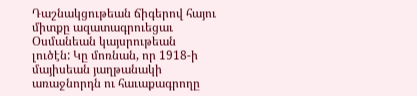Դաշնակցութեան ճիգերով հայու միտքը ազատագրուեցաւ Օսմանեան կայսրութեան լուծէն: Կը մոռնան, որ 1918-ի մայիսեան յաղթանակի առաջնորդն ու հաւաքագրողը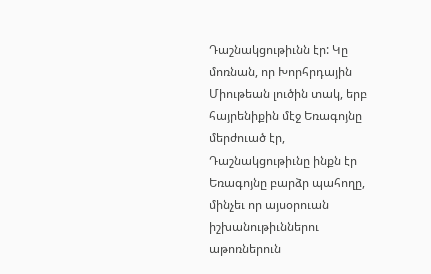Դաշնակցութիւնն էր: Կը մոռնան, որ Խորհրդային Միութեան լուծին տակ, երբ հայրենիքին մէջ Եռագոյնը մերժուած էր, Դաշնակցութիւնը ինքն էր Եռագոյնը բարձր պահողը, մինչեւ որ այսօրուան իշխանութիւններու աթոռներուն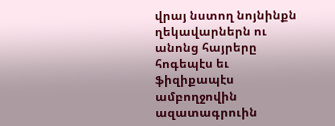վրայ նստող նոյնինքն ղեկավարներն ու անոնց հայրերը հոգեպէս եւ ֆիզիքապէս ամբողջովին ազատագրուին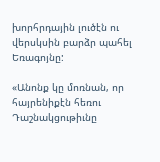խորհրդային լուծէն ու վերսկսին բարձր պահել Եռագոյնը:

«Անոնք կը մոռնան, որ հայրենիքէն հեռու Դաշնակցութիւնը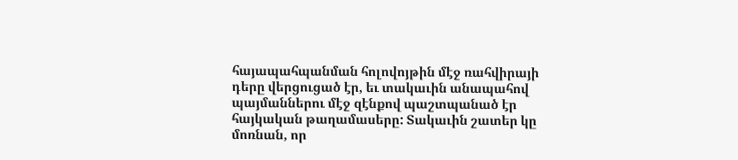հայապահպանման հոլովոյթին մէջ ռահվիրայի դերը վերցուցած էր, եւ տակաւին անապահով պայմաններու մէջ զէնքով պաշտպանած էր հայկական թաղամասերը: Տակաւին շատեր կը մոռնան, որ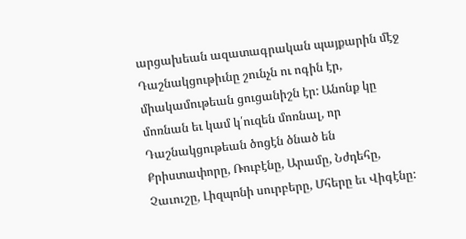արցախեան ազատագրական պայքարին մէջ Դաշնակցութիւնը շունչն ու ոգին էր, միակամութեան ցուցանիշն էր: Անոնք կը մոռնան եւ կամ կ՛ուզեն մոռնալ, որ Դաշնակցութեան ծոցէն ծնած են Քրիստափորը, Ռուբէնը, Արամը, Նժդեհը, Չաւուշը, Լիզպոնի սուրբերը, Մհերը եւ Վիգէնը: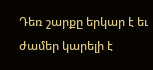Դեռ շարքը երկար է եւ ժամեր կարելի է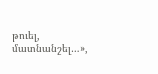թուել, մատնանշել…»,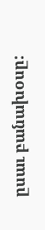ըսաւ բանախօսը: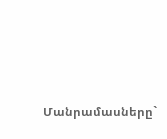Մանրամասները`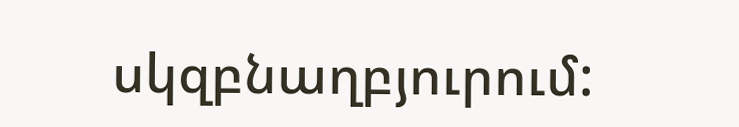սկզբնաղբյուրում: